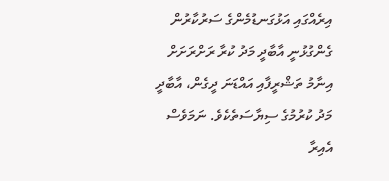އިރެއްގައި އަޅުގަނޑުމެންގެ ސަރުކާރުން ގެންގުޅުނީ އާބާދީ މަދު ކުރާ ރަށްރަށަށް އިނާމު ތަޝްރީފާއި އައްޑަނަ ދީގެން، އާބާދީ މަދު ކުރުމުގެ ސިޔާސަތެކެވެ. ނަމަވެސް އެއިރާ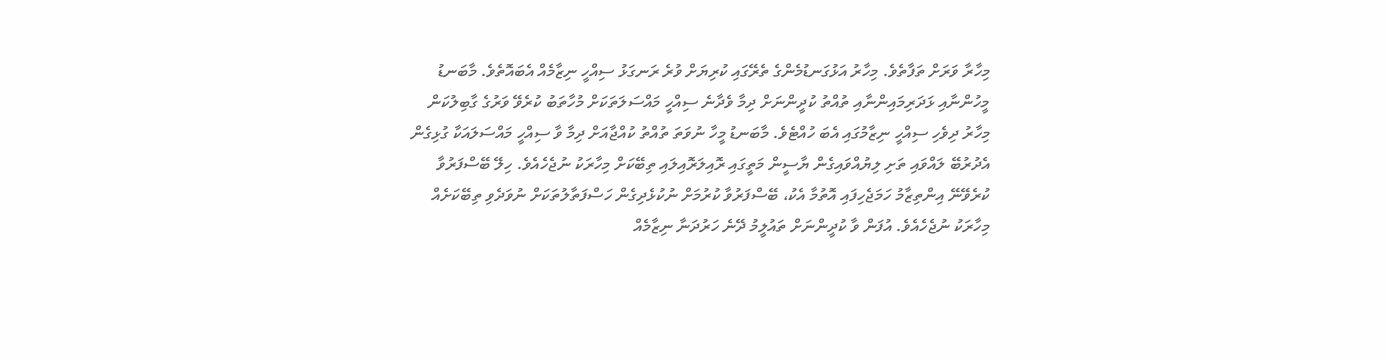މިހާރާ ވަރަށް ތަފާތެވެ. މިހާރު އަޅުގަނޑުމެންގެ ތެރޭގައި ކުރިޔަށް ވުރެ ރަނގަޅު ސިއްހީ ނިޒާމެއް އެބައޮތެވެ. މާބަނޑު މީހުންނާއި ޅަދަރިމައިންނާއި ތުއްތު ކުދީންނަށް ދިމާ ވެދާނެ ސިއްހީ މައްސަލަތަކަށް މުހާތަބު ކުރެވޭ ވަރުގެ ގާބިލުކަން މިހާރު ދިވެހި ސިއްހީ ނިޒާމުގައި އެބަ ހުއްޓެވެ. މާބަނޑު މީހާ ނުވަތަ ތުއްތު ކުއްޖާއަށް ދިމާ ވާ ސިއްހީ މައްސަލައަކާ ގުޅިގެން އެދުރުބޭ ލައްވައި ތަށި ލިޔުއްވައިގެން ޔާސީން މަތީގައި ރޮއިލަރޮއިލައި ތިބޭކަށް މިހާރަކު ނުޖެހެއެވެ. ހިލޭ ބޭސްފަރުވާ ކުރެވޭނޭ އިންތިޒާމު ހަމަޖެހިފައި އޮތުމާ އެކު، ބޭސްފަރުވާ ކުރުމަށް ނުކުޅެދިގެން ހަސްފަތާލުތަކަށް ނުވަދެވި ތިބޭކަށެއް މިހާރަކު ނުޖެހެއެވެ. އުފަން ވާ ކުދީންނަށް ތައުލީމު ދޭނެ ހަރުދަނާ ނިޒާމެއް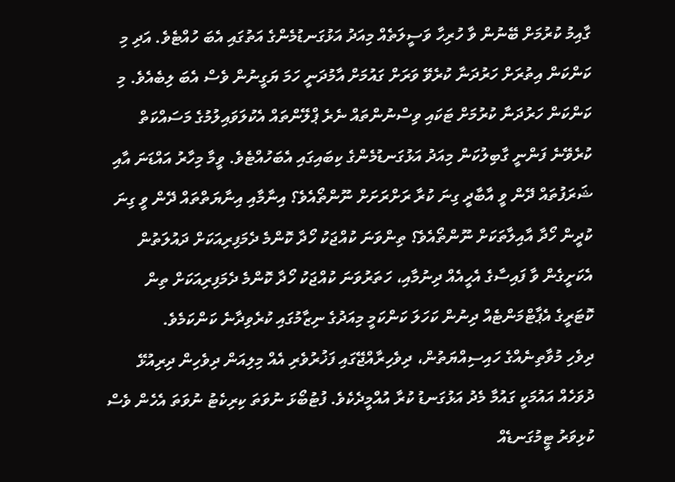ގާއިމު ކުރުމަށް ބޭނުން ވާ ހުރިހާ ވަސީލަތެއް މިއަދު އަޅުގަނޑުމެންގެ އަތުގައި އެބަ ހުއްޓެވެ. އަދި މި ކަންކަން އިތުރަށް ހަރުދަނާ ކުރެވޭ ވަރަށް ގައުމަށް އާމުދަނީ ހަމަ ޔަގީނުން ވެސް އެބަ ލިބެއެވެ. މި ކަންކަން ހަރުދަނާ ކުރުމަށް ޓަކައި ވިސްނުންތައް ނެރެ ޕްލޭންތައް އެކުލަވައިލުމުގެ މަސައްކަތް ކުރެވޭނެ ފަންނީ ގާބިލުކަން މިއަދު އަޅުގަނޑުމެންގެ ކިބައިގައި އެބަހުއްޓެވެ. ވީމާ މިހާރު އައްޑަނަ އާއި ޝަރަފުތައް ދޭން ވީ އާބާދީ ގިނަ ކުރާ ރަށްރަށަށް ނޫންތޯއެވެ؟ އިނާމާއި އިނާޔަތްތައް ދޭން ވީ ގިނަ ކުދީން ހޯދާ އާއިލާތަކަށް ނޫންތޯއެވެ؟ ތިންވަނަ ކުއްޖަކު ހޯދާ ކޮންމެ ދެމަފިރިއަކަށް ދައުލަތުން އެކަށީގެން ވާ ފައިސާގެ އެހީއެއް ދިނުމާއި، ހަތަރުވަނަ ކުއްޖަކު ހޯދާ ކޮންމެ ދެމަފިރިއަކަށް ތިން ކޮޓަރީގެ އެޕާޓްމަންޓެއް ދިނުން ކަހަލަ ކަންކަމީ މިއަދުގެ ނިޒާމުގައި ކުރެވިދާނެ ކަންކަމެވެ.
ދިވެހި މުވާތިނެއްގެ ހައިސިއްޔަތުން، ދިވެހިރާއްޖޭގައި ފަޚުރުވެރި އެއް މިލިއަން ދިވެހިން ދިރިއުޅޭ ދުވަހެއް އައުމަކީ ގައުމާ މެދު އަޅުގަނޑު ކުރާ އުއްމީދެކެވެ. ފުޓުބޯޅަ ނުވަތަ ކިރިކެޓު ނުވަތަ އެހެން ވެސް ކުޅިވަރު ޓީމުގަނޑެއް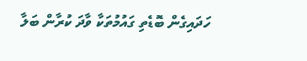ހަދައިގެން ބޮޑެތި ގައުމުތަކާ ވާދަ ކުރާން ބަލާ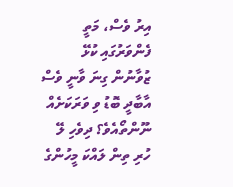އިރު ވެސް، މަތީ ފެންވަރުގައި ކުޅޭ ޒުވާނުން ގިނަ ވާނީ ވެސް އާބާދީ ބޮޑު ވި ވަރަކަށެއް ނޫންތޯއެވެ؟ ދިވެހި ލޭ ހުރި ތިން ލައްކަ މީހުންގެ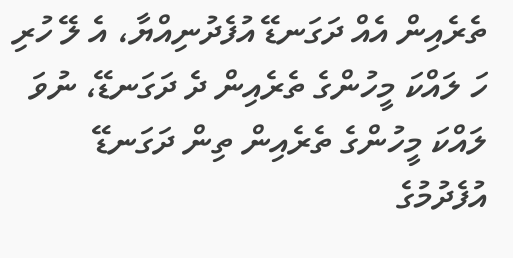ތެރެއިން އެއް ދަގަނޑޭ އުފެދުނިއްޔާ، އެ ލޭ ހުރި ހަ ލައްކަ މީހުންގެ ތެރެއިން ދެ ދަގަނޑޭ، ނުވަ ލައްކަ މީހުންގެ ތެރެއިން ތިން ދަގަނޑޭ އުފެދުމުގެ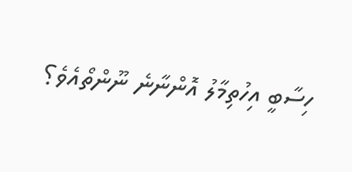ހިސާބީ އިހުތިމާލު އޮންނާނެ ނޫންތޯއެވެ؟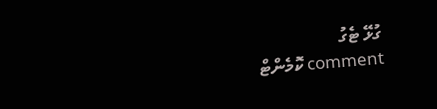ގުޅޭ ޓެގު
comment ކޮމެންޓް